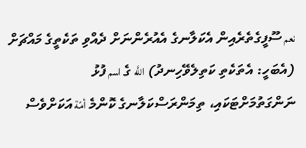نعم ސޫފީގެތެރެއިން އެކަލާނގެ އެއުރެންނަށް ދެއްވި ތަކެތީގެ މައްޗަށް (އެބަހީ: އެތަކެތި ކަތިލެވޭހިނދު) اللَّه ގެ اسم ފުޅު ނަންގަތުމަށްޓަކައި، ތިމަންރަސްކަލާނގެ ކޮންމެ أمّة އަކަށްވެސް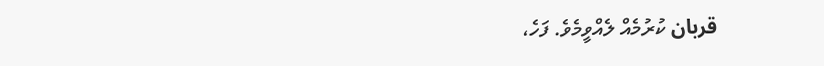قربان ކުރުމެއް ލެއްވީމެވެ. ފަހެ،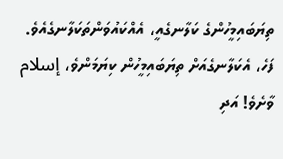ތިޔަބައިމީހުންގެ ކަލާނގެއީ، އެއްކައުވަންތަކަލާނގެއެވެ. ފަހެ، އެކަލާނގެއަށް ތިޔަބައިމީހުން ކިޔަމަންވެ، إسلام ވާށެވެ! އަދި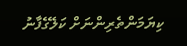ކިޔަމަންތެރިންނަށް ކަލޭގެފާނު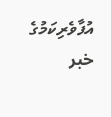އުފާވެރިކަމުގެ خبر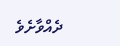ދެއްވާށެވެ